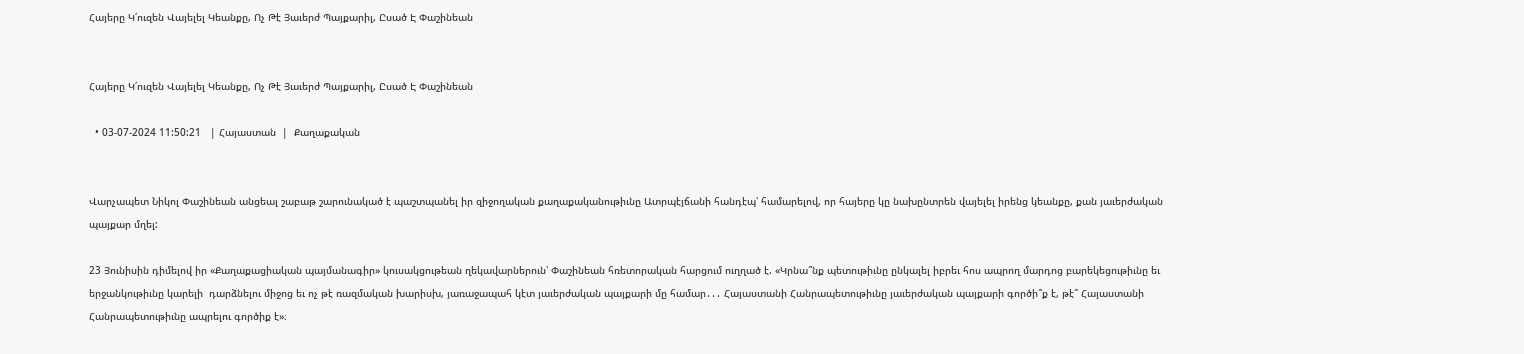Հայերը Կ՛ուզեն Վայելել Կեանքը, Ոչ Թէ Յաւերժ Պայքարիլ, Ըսած Է Փաշինեան


Հայերը Կ՛ուզեն Վայելել Կեանքը, Ոչ Թէ Յաւերժ Պայքարիլ, Ըսած Է Փաշինեան

  • 03-07-2024 11:50:21   | Հայաստան  |  Քաղաքական


Վարչապետ Նիկոլ Փաշինեան անցեալ շաբաթ շարունակած է պաշտպանել իր զիջողական քաղաքականութիւնը Ատրպէյճանի հանդէպ՝ համարելով, որ հայերը կը նախընտրեն վայելել իրենց կեանքը, քան յաւերժական պայքար մղել:

23 Յունիսին դիմելով իր «Քաղաքացիական պայմանագիր» կուսակցութեան ղեկավարներուն՝ Փաշինեան հռետորական հարցում ուղղած է. «Կրնա՞նք պետութիւնը ընկալել իբրեւ հոս ապրող մարդոց բարեկեցութիւնը եւ երջանկութիւնը կարելի  դարձնելու միջոց եւ ոչ թէ ռազմական խարիսխ, յառաջապահ կէտ յաւերժական պայքարի մը համար․․․ Հայաստանի Հանրապետութիւնը յաւերժական պայքարի գործի՞ք է, թէ՞ Հայաստանի Հանրապետութիւնը ապրելու գործիք է»։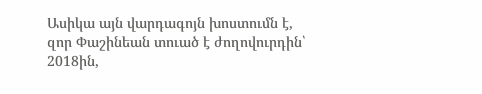Ասիկա այն վարդագոյն խոստումն է, զոր Փաշինեան տուած է ժողովուրդին՝ 2018ին,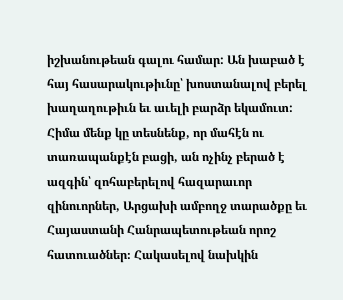իշխանութեան գալու համար: Ան խաբած է հայ հասարակութիւնը՝ խոստանալով բերել խաղաղութիւն եւ աւելի բարձր եկամուտ: Հիմա մենք կը տեսնենք, որ մահէն ու տառապանքէն բացի, ան ոչինչ բերած է ազգին՝ զոհաբերելով հազարաւոր զինուորներ, Արցախի ամբողջ տարածքը եւ Հայաստանի Հանրապետութեան որոշ հատուածներ։ Հակասելով նախկին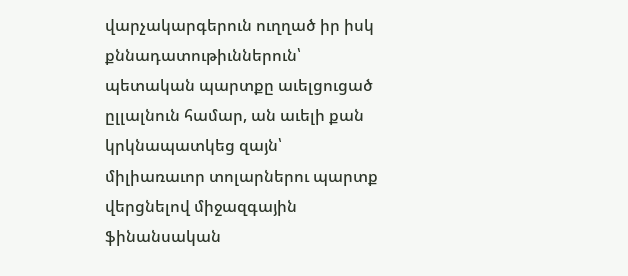վարչակարգերուն ուղղած իր իսկ քննադատութիւններուն՝ պետական պարտքը աւելցուցած ըլլալնուն համար, ան աւելի քան կրկնապատկեց զայն՝ միլիառաւոր տոլարներու պարտք վերցնելով միջազգային ֆինանսական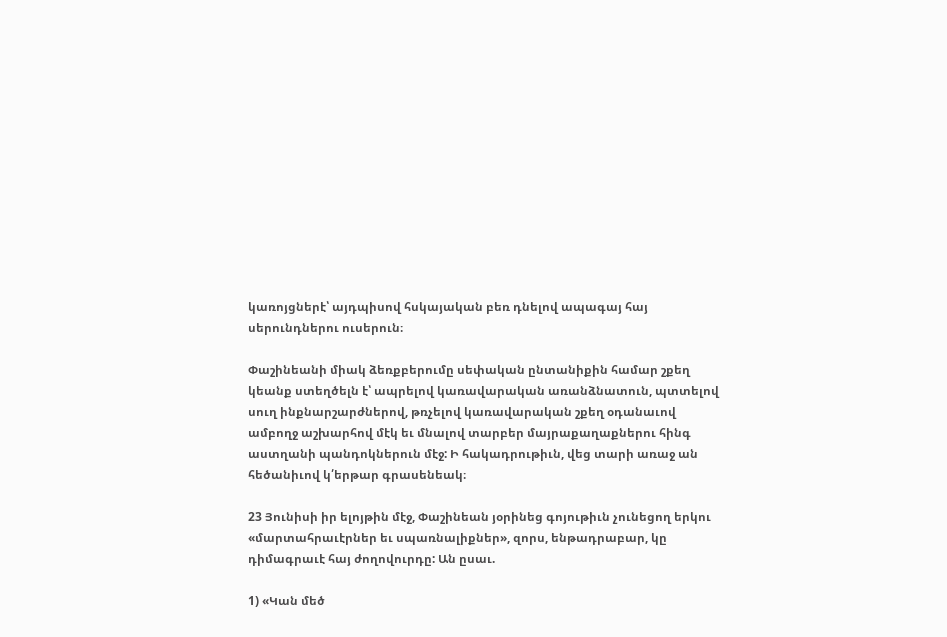կառոյցներէ՝ այդպիսով հսկայական բեռ դնելով ապագայ հայ սերունդներու ուսերուն։

Փաշինեանի միակ ձեռքբերումը սեփական ընտանիքին համար շքեղ կեանք ստեղծելն է՝ ապրելով կառավարական առանձնատուն, պտտելով սուղ ինքնարշարժներով, թռչելով կառավարական շքեղ օդանաւով ամբողջ աշխարհով մէկ եւ մնալով տարբեր մայրաքաղաքներու հինգ աստղանի պանդոկներուն մէջ: Ի հակադրութիւն, վեց տարի առաջ ան հեծանիւով կ՛երթար գրասենեակ։

23 Յունիսի իր ելոյթին մէջ, Փաշինեան յօրինեց գոյութիւն չունեցող երկու «մարտահրաւէրներ եւ սպառնալիքներ», զորս, ենթադրաբար, կը դիմագրաւէ հայ ժողովուրդը: Ան ըսաւ.

1) «Կան մեծ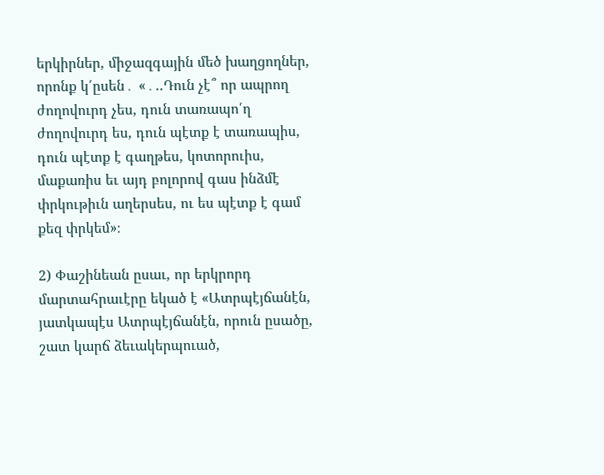երկիրներ, միջազգային մեծ խաղցողներ, որոնք կ՛ըսեն․ «․..Դուն չէ՞ որ ապրող ժողովուրդ չես, դուն տառապո՛ղ ժողովուրդ ես, դուն պէտք է տառապիս, դուն պէտք է գաղթես, կոտորուիս, մաքառիս եւ այդ բոլորով գաս ինձմէ փրկութիւն աղերսես, ու ես պէտք է գամ քեզ փրկեմ»։

2) Փաշինեան ըսաւ, որ երկրորդ մարտահրաւէրը եկած է «Ատրպէյճանէն, յատկապէս Ատրպէյճանէն, որուն ըսածը, շատ կարճ ձեւակերպուած,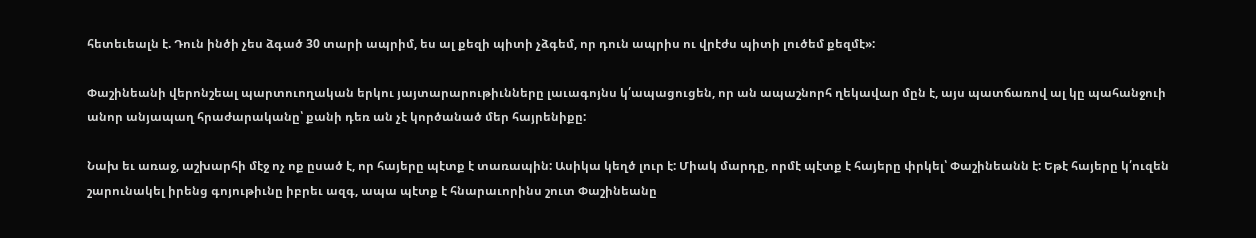հետեւեալն է. Դուն ինծի չես ձգած 30 տարի ապրիմ, ես ալ քեզի պիտի չձգեմ, որ դուն ապրիս ու վրէժս պիտի լուծեմ քեզմէ»:

Փաշինեանի վերոնշեալ պարտուողական երկու յայտարարութիւնները լաւագոյնս կ՛ապացուցեն, որ ան ապաշնորհ ղեկավար մըն է, այս պատճառով ալ կը պահանջուի անոր անյապաղ հրաժարականը՝ քանի դեռ ան չէ կործանած մեր հայրենիքը:

Նախ եւ առաջ, աշխարհի մէջ ոչ ոք ըսած է, որ հայերը պէտք է տառապին: Ասիկա կեղծ լուր է: Միակ մարդը, որմէ պէտք է հայերը փրկել՝ Փաշինեանն է: Եթէ հայերը կ՛ուզեն շարունակել իրենց գոյութիւնը իբրեւ ազգ, ապա պէտք է հնարաւորինս շուտ Փաշինեանը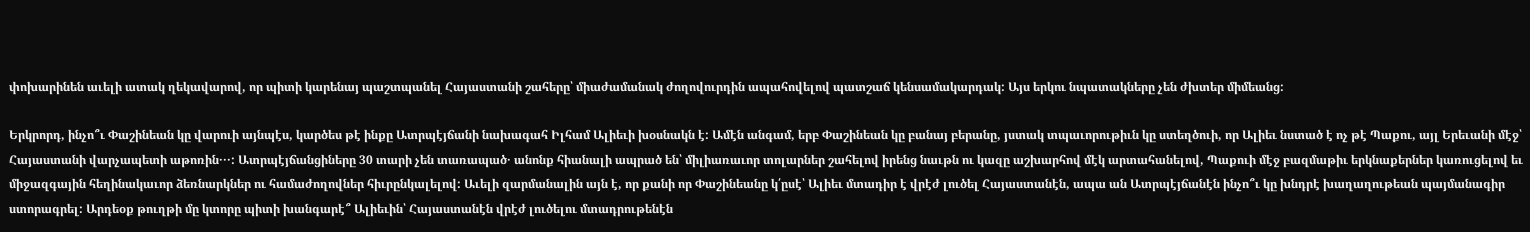փոխարինեն աւելի ատակ ղեկավարով, որ պիտի կարենայ պաշտպանել Հայաստանի շահերը՝ միաժամանակ ժողովուրդին ապահովելով պատշաճ կենսամակարդակ: Այս երկու նպատակները չեն ժխտեր միմեանց:

Երկրորդ, ինչո՞ւ Փաշինեան կը վարուի այնպէս, կարծես թէ ինքը Ատրպէյճանի նախագահ Իլհամ Ալիեւի խօսնակն է: Ամէն անգամ, երբ Փաշինեան կը բանայ բերանը, յստակ տպաւորութիւն կը ստեղծուի, որ Ալիեւ նստած է ոչ թէ Պաքու, այլ Երեւանի մէջ՝ Հայաստանի վարչապետի աթոռին․․․: Ատրպէյճանցիները 30 տարի չեն տառապած․ անոնք հիանալի ապրած են՝ միլիառաւոր տոլարներ շահելով իրենց նաւթն ու կազը աշխարհով մէկ արտահանելով, Պաքուի մէջ բազմաթիւ երկնաքերներ կառուցելով եւ  միջազգային հեղինակաւոր ձեռնարկներ ու համաժողովներ հիւրընկալելով: Աւելի զարմանալին այն է, որ քանի որ Փաշինեանը կ՛ըսէ՝ Ալիեւ մտադիր է վրէժ լուծել Հայաստանէն, ապա ան Ատրպէյճանէն ինչո՞ւ կը խնդրէ խաղաղութեան պայմանագիր ստորագրել: Արդեօք թուղթի մը կտորը պիտի խանգարէ՞ Ալիեւին՝ Հայաստանէն վրէժ լուծելու մտադրութենէն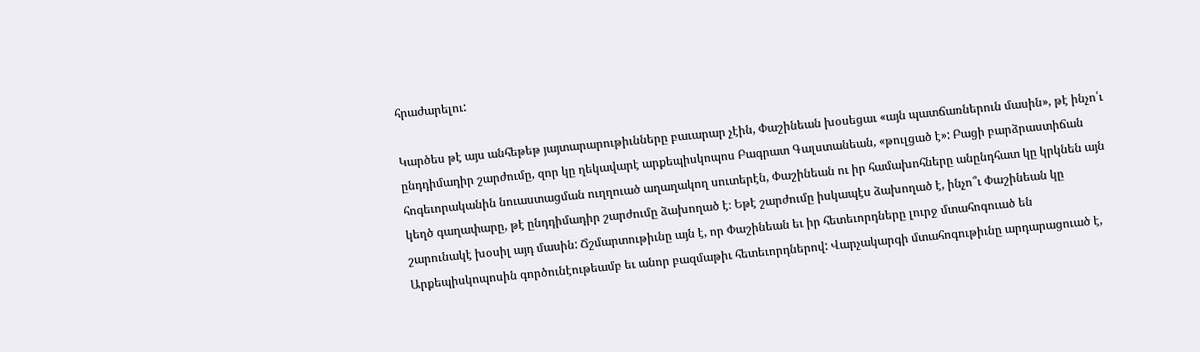հրաժարելու:

Կարծես թէ այս անհեթեթ յայտարարութիւնները բաւարար չէին, Փաշինեան խօսեցաւ «այն պատճառներուն մասին», թէ ինչո՛ւ ընդդիմադիր շարժումը, զոր կը ղեկավարէ արքեպիսկոպոս Բագրատ Գալստանեան, «թուլցած է»: Բացի բարձրաստիճան հոգեւորականին նուաստացման ուղղուած աղաղակող սուտերէն, Փաշինեան ու իր համախոհները անընդհատ կը կրկնեն այն կեղծ գաղափարը, թէ ընդդիմադիր շարժումը ձախողած է։ Եթէ շարժումը իսկապէս ձախողած է, ինչո՞ւ Փաշինեան կը շարունակէ խօսիլ այդ մասին: Ճշմարտութիւնը այն է, որ Փաշինեան եւ իր հետեւորդները լուրջ մտահոգուած են Արքեպիսկոպոսին գործունէութեամբ եւ անոր բազմաթիւ հետեւորդներով: Վարչակարգի մտահոգութիւնը արդարացուած է,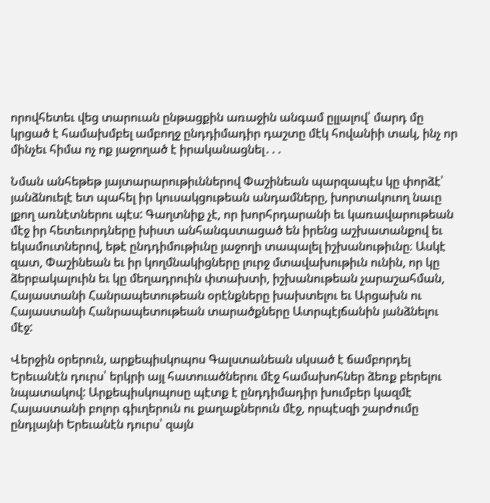որովհետեւ վեց տարուան ընթացքին առաջին անգամ ըլլալով՝ մարդ մը կրցած է համախմբել ամբողջ ընդդիմադիր դաշտը մէկ հովանիի տակ, ինչ որ մինչեւ հիմա ոչ ոք յաջողած է իրականացնել․․․

Նման անհեթեթ յայտարարութիւններով Փաշինեան պարզապէս կը փորձէ՝ յանձնուելէ ետ պահել իր կուսակցութեան անդամները, խորտակուող նաւը լքող առնէտներու պէս: Գաղտնիք չէ, որ խորհրդարանի եւ կառավարութեան մէջ իր հետեւորդները խիստ անհանգստացած են իրենց աշխատանքով եւ եկամուտներով, եթէ ընդդիմութիւնը յաջողի տապալել իշխանութիւնը։ Ասկէ զատ, Փաշինեան եւ իր կողմնակիցները լուրջ մտավախութիւն ունին, որ կը ձերբակալուին եւ կը մեղադրուին փտախտի, իշխանութեան չարաշահման, Հայաստանի Հանրապետութեան օրէնքները խախտելու եւ Արցախն ու Հայաստանի Հանրապետութեան տարածքները Ատրպէյճանին յանձնելու մէջ:

Վերջին օրերուն, արքեպիսկոպոս Գալստանեան սկսած է ճամբորդել Երեւանէն դուրս՝ երկրի այլ հատուածներու մէջ համախոհներ ձեռք բերելու նպատակով: Արքեպիսկոպոսը պէտք է ընդդիմադիր խումբեր կազմէ Հայաստանի բոլոր գիւղերուն ու քաղաքներուն մէջ, որպէսզի շարժումը ընդլայնի Երեւանէն դուրս՝ զայն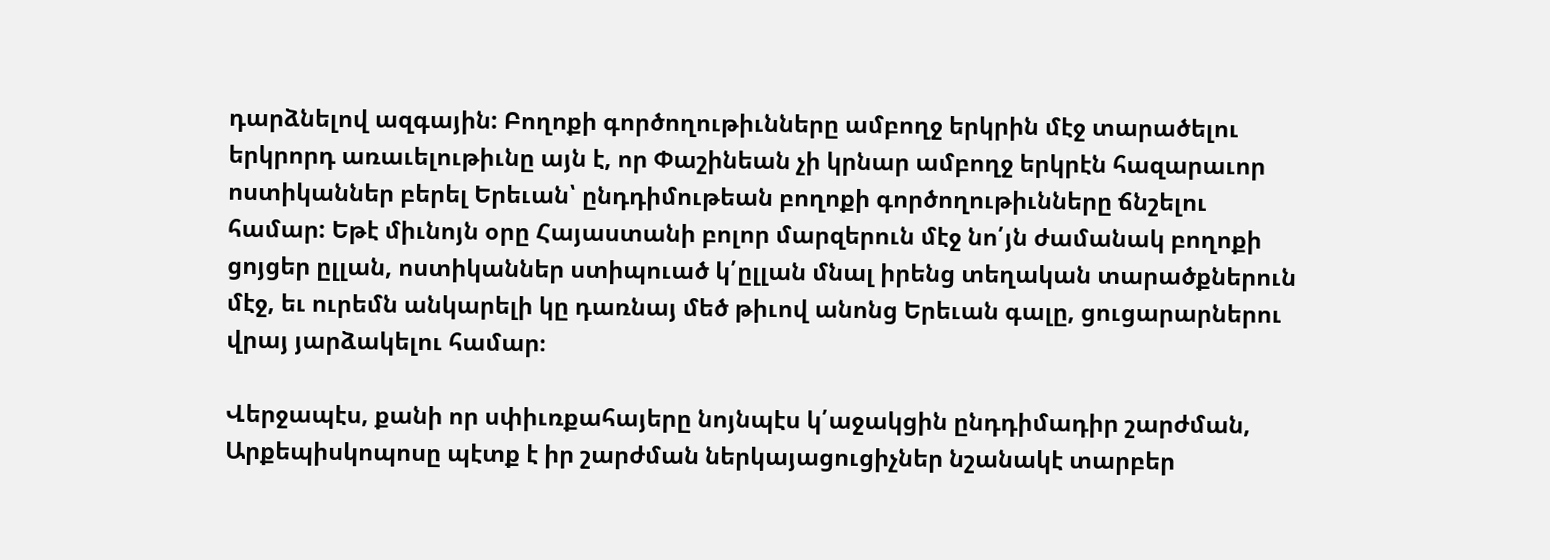դարձնելով ազգային: Բողոքի գործողութիւնները ամբողջ երկրին մէջ տարածելու երկրորդ առաւելութիւնը այն է, որ Փաշինեան չի կրնար ամբողջ երկրէն հազարաւոր ոստիկաններ բերել Երեւան՝ ընդդիմութեան բողոքի գործողութիւնները ճնշելու համար: Եթէ միւնոյն օրը Հայաստանի բոլոր մարզերուն մէջ նո՛յն ժամանակ բողոքի ցոյցեր ըլլան, ոստիկաններ ստիպուած կ՛ըլլան մնալ իրենց տեղական տարածքներուն մէջ, եւ ուրեմն անկարելի կը դառնայ մեծ թիւով անոնց Երեւան գալը, ցուցարարներու վրայ յարձակելու համար։

Վերջապէս, քանի որ սփիւռքահայերը նոյնպէս կ՛աջակցին ընդդիմադիր շարժման, Արքեպիսկոպոսը պէտք է իր շարժման ներկայացուցիչներ նշանակէ տարբեր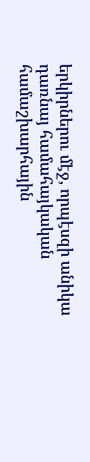երկիրներու մէջ, որպէսզի անիկա դառնայ համահայկական համաշխարհային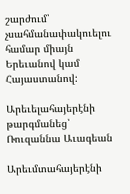շարժում՝ չսահմանափակուելու համար միայն Երեւանով կամ Հայաստանով:

Արեւելահայերէնի թարգմանեց՝ Ռուզաննա Աւագեան

Արեւմտահայերէնի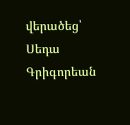վերածեց՝ Սեդա Գրիգորեան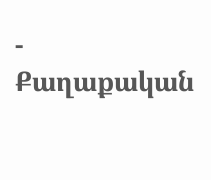-   Քաղաքական